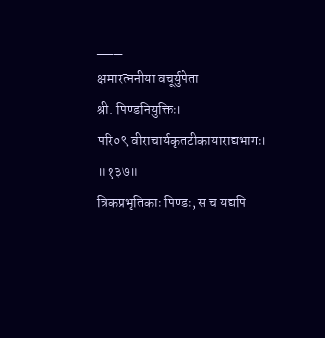___
क्षमारत्ननीया वचूर्युपेता
श्री. पिण्डनियुक्तिः।
परि०९ वीराचार्यकृतटीकायाराद्यभागः।
॥१३७॥
त्रिकप्रभृतिकाः पिण्डः, स च यद्यपि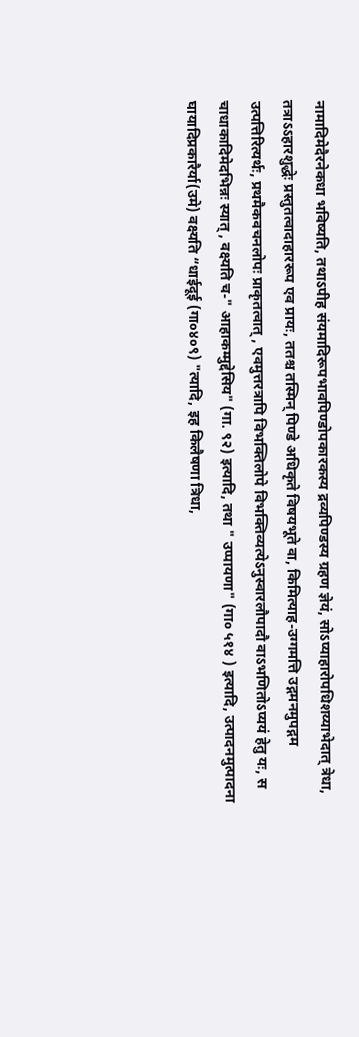नामादिमेदैरनेकधा भविष्यति, तथाऽपीह संयमादिरूपभावपिण्डोपकारकस्य द्रव्यपिण्डस्य ग्रहण ज्ञेयं, सोऽप्याहारोपधिशय्याभेदात् त्रेधा, तत्राऽऽहारशुद्धेः प्रस्तुतत्वादाहाररूप एव प्रायः, ततश्च तस्मिन् पिण्डे अधिकृते विषयभूते वा, किमित्याह-उग्गमत्ति उद्गमनमुपद्गम उत्पत्तिरित्यर्थः, प्रथमैकवचनलोपः प्राकृतत्वात् , एवमुत्तरत्रापि विभक्तिलोपे विभक्तिव्यत्येऽनुस्वारलौपादौ वाऽभणितोऽप्ययं हेतु यः, स चाधाकादिमेदभिन्नः स्यात् , वक्ष्यति च-" आहाकम्मुद्देसिय" (गा. ९२) इत्यादि, तथा " उप्पायणा" (गा० ५१४ ) इत्यादि, उत्पादनमुत्पादना घायादिप्रकारैर्या(उमे) वक्ष्यति “धाईदूई (गा०४०९) "त्यादि, इह किलैषणा त्रिधा,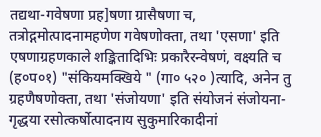तद्यथा-गवेषणा प्रह]षणा ग्रासैषणा च, तत्रोद्गमोत्पादनामहणेण गवेषणोक्ता, तथा 'एसणा' इति एषणाग्रहणकाले शङ्कितादिभिः प्रकारैरन्वेषणं, वक्ष्यति च (ह०प०१) "संकियमक्खिये " (गा० ५२० )त्यादि, अनेन तु ग्रहणैषणोक्ता, तथा 'संजोयणा' इति संयोजनं संजोयना-गृद्धया रसोत्कर्षोत्पादनाय सुकुमारिकादीनां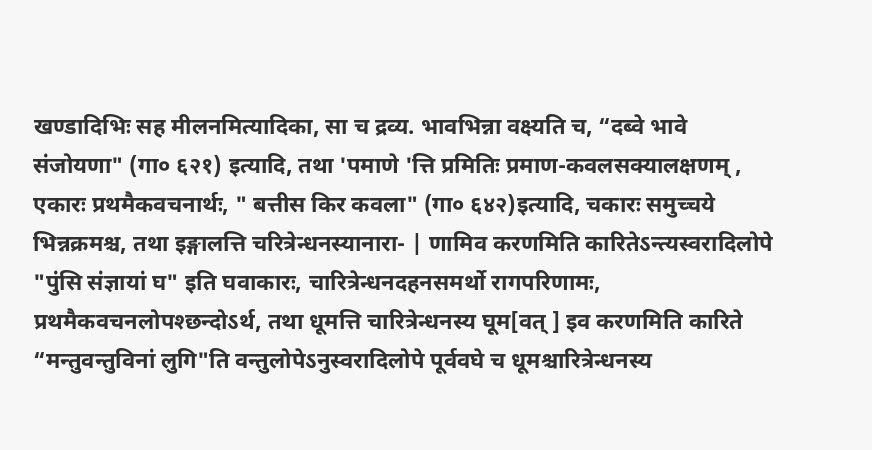खण्डादिभिः सह मीलनमित्यादिका, सा च द्रव्य. भावभिन्ना वक्ष्यति च, “दब्वे भावे संजोयणा" (गा० ६२१) इत्यादि, तथा 'पमाणे 'त्ति प्रमितिः प्रमाण-कवलसक्यालक्षणम् , एकारः प्रथमैकवचनार्थः, " बत्तीस किर कवला" (गा० ६४२)इत्यादि, चकारः समुच्चये भिन्नक्रमश्च, तथा इङ्गालत्ति चरित्रेन्धनस्यानारा- | णामिव करणमिति कारितेऽन्त्यस्वरादिलोपे "पुंसि संज्ञायां घ" इति घवाकारः, चारित्रेन्धनदहनसमर्थो रागपरिणामः, प्रथमैकवचनलोपश्छन्दोऽर्थ, तथा धूमत्ति चारित्रेन्धनस्य घूम[वत् ] इव करणमिति कारिते “मन्तुवन्तुविनां लुगि"ति वन्तुलोपेऽनुस्वरादिलोपे पूर्ववघे च धूमश्चारित्रेन्धनस्य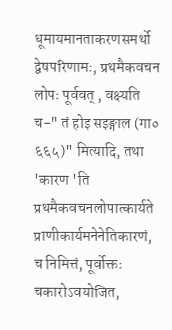धूमायमानताकरणसमर्थो द्वेषपरिणामः, प्रथमैकवचन लोपः पूर्ववत् , वक्ष्यति च-" तं होइ सइङ्गाल (गा० ६६५)" मित्यादि, तथा 'कारण 'ति प्रथमैकवचनलोपात्कार्यते प्राणीकार्यमनेनेतिकारणं, च निमित्तं, पूर्वोक्तः चकारोऽवयोजित,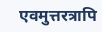एवमुत्तरत्रापि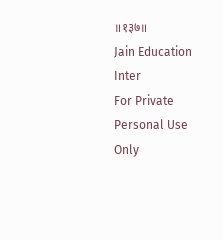॥१३७॥
Jain Education Inter
For Private Personal Use Only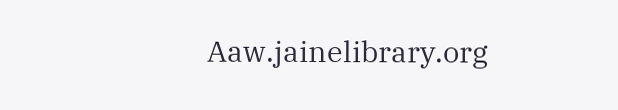Aaw.jainelibrary.org